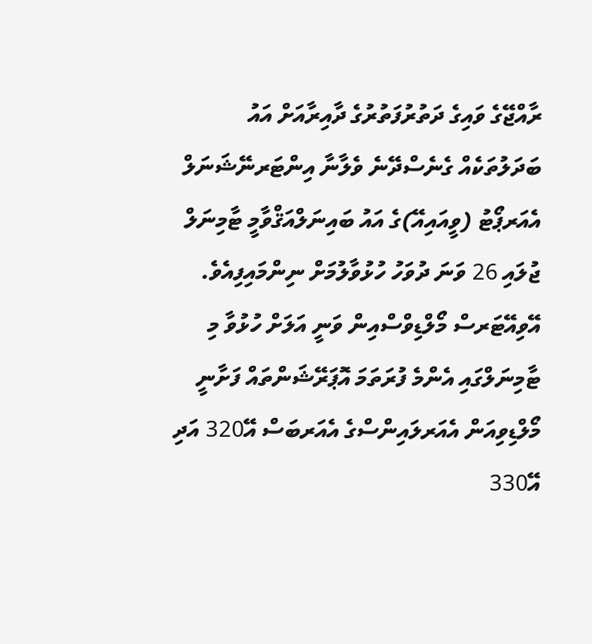ރާއްޖޭގެ ވައިގެ ދަތުރުފަތުރުގެ ދާއިރާއަށް އައު ބަދަލުތަކެއް ގެނެސްދޭނެ ވެލާނާ އިންޓަރނޭޝަނަލް އެއަރޕޯޓު (ވީއައިއޭ)ގެ އައު ބައިނަލްއަޤްވާމީ ޓާމިނަލް ޖުލައި 26 ވަނަ ދުވަހު ހުޅުވާލުމަށް ނިންމައިފިއެވެ. އޭވިއޭޓަރސް މޯލްޑިވްސްއިން ވަނީ އަލަށް ހުޅުވާ މި ޓާމިނަލްގައި އެންމެ ފުރަތަމަ އޮޕަރޭޝަންތައް ފަށާނީ މޯލްޑިވިއަން އެއަރލައިންސްގެ އެއަރބަސް އޭ320 އަދި އޭ330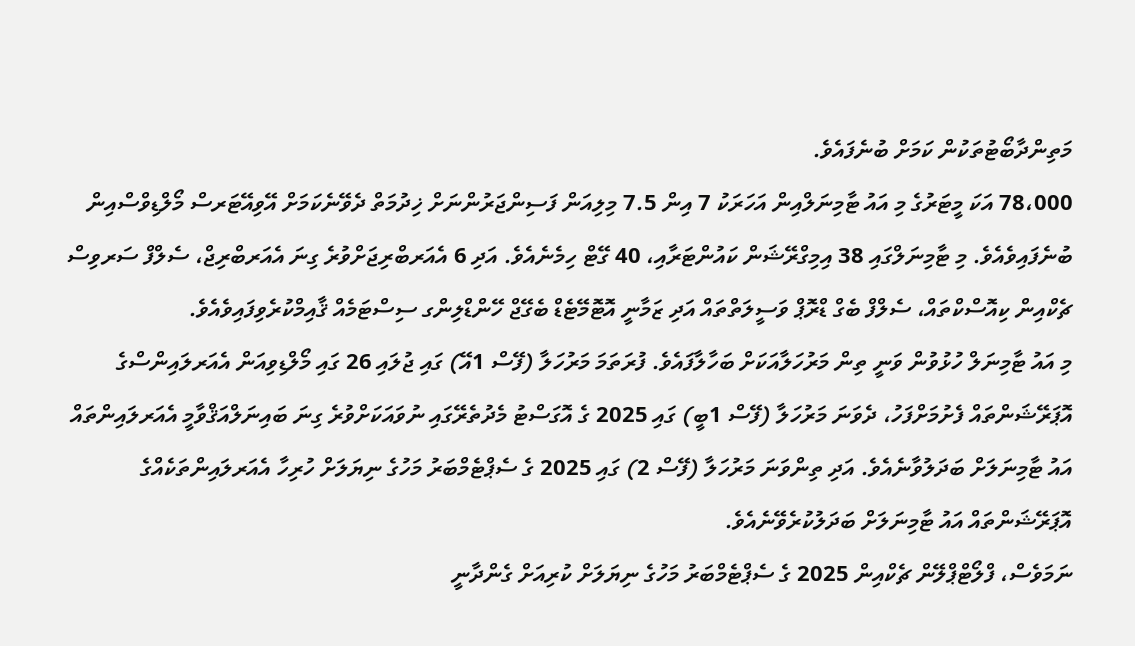މަތިންދާބޯޓުތަކުން ކަމަށް ބުނެފައެވެ.
78،000 އަކަ މީޓަރުގެ މި އައު ޓާމިނަލްއިން އަހަރަކު 7 އިން 7.5 މިލިއަން ފަސިންޖަރުންނަށް ޚިދުމަތް ދެވޭނެކަމަށް އޭވިއޭޓަރސް މޯލްޑިވްސްއިން ބުނެފައިވެއެވެ. މި ޓާމިނަލްގައި 38 އިމިގްރޭޝަން ކައުންޓަރާއި، 40 ގޭޓް ހިމެނެއެވެ. އަދި 6 އެއަރބްރިޖަށްވުރެ ގިނަ އެއަރބްރިޖް، ސެލްފް ސަރވިސް ޗެކްއިން ކިއޮސްކްތައް، ސެލްފް ބެގް ޑްރޮޕް ވަސީލަތްތައް އަދި ޒަމާނީ އޮޓޮމޭޓެޑް ބެގޭޖް ހޭންޑްލިންގ ސިސްޓަމެއް ޤާއިމްކުރެވިފައިވެއެވެ.
މި އައު ޓާމިނަލް ހުޅުވުން ވަނީ ތިން މަރުހަލާއަކަށް ބަހާލާފައެވެ. ފުރަތަމަ މަރުހަލާ (ފޭސް 1އޭ) ގައި ޖުލައި 26 ގައި މޯލްޑިވިއަން އެއަރލައިންސްގެ އޮޕަރޭޝަންތައް ފެށުމަށްފަހު، ދެވަނަ މަރުހަލާ (ފޭސް 1ބީ) ގައި 2025 ގެ އޮގަސްޓު މެދުތެރޭގައި ނުވައަކަށްވުރެ ގިނަ ބައިނަލްއަޤްވާމީ އެއަރލައިންތައް އައު ޓާމިނަލަށް ބަދަލުވާނެއެވެ. އަދި ތިންވަނަ މަރުހަލާ (ފޭސް 2) ގައި 2025 ގެ ސެޕްޓެމްބަރު މަހުގެ ނިޔަލަށް ހުރިހާ އެއަރލައިންތަކެއްގެ އޮޕަރޭޝަންތައް އައު ޓާމިނަލަށް ބަދަލުކުރެވޭނެއެވެ.
ނަމަވެސް، ފްލޯޓްޕްލޭން ޗެކްއިން 2025 ގެ ސެޕްޓެމްބަރު މަހުގެ ނިޔަލަށް ކުރިއަށް ގެންދާނީ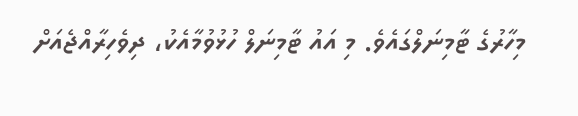މިހާރުގެ ޓާމިނަލްގައެވެ. މި އައު ޓާމިނަލް ހުޅުވުމާއެކު، ދިވެހިރާއްޖެއަށް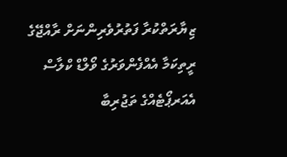ޒިޔާރަތްކުރާ ފަތުރުވެރިންނަށް ރާއްޖޭގެ ރީތިކަމާ އެއްފެންވަރުގެ ވޯލްޑް ކްލާސް އެއަރޕޯޓެއްގެ ތަޖުރިބާ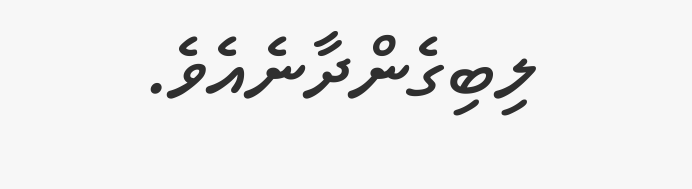ލިބިގެންދާނެއެވެ.